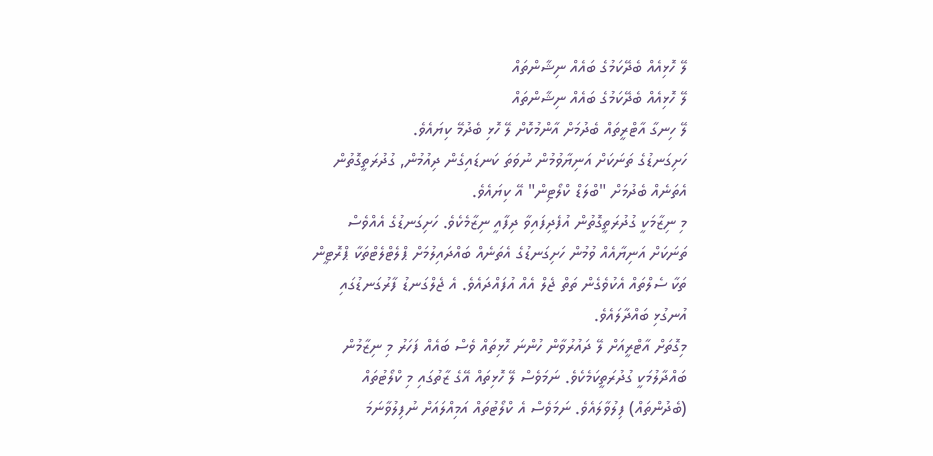ލޭ ހޮޅިއެއް ބެދޭކަމުގެ ބައެއް ނިޝާންތައް
ލޭ ހޮޅިއެއް ބެދޭކަމުގެ ބައެއް ނިޝާންތައް
ލޭ ހިނގާ އާޓްރީތައް ބެދުމަށް އާންމުކޮށް ލޭ ހޮޅި ބެދުމޭ ކިޔައެވެ.
ހަށިގަނޑުގެ ތަނަކަށް އަނިޔާވުމުން ނުވަތަ ކަނޑައިގެން ދިއުމުން, ގުދުރަތީގޮތުން އެތަނެއް ބެދުމަށް "ބްލަޑް ކްލޯޓިން" އޭ ކިޔައެވެ.
މި ނިޒާމަކީ ގުދުރަތީގޮތުން އުފެދިފައިވާ ދިފާއީ ނިޒާމެކެވެ. ހަށިގަނޑުގެ އެއްވެސް ތަނަކަށް އަނިޔާއެއް ވުމުން ހަށިގަނޑުގެ އެތަނެއް ބައްދައިލުމަށް ޕްލެޓްލެޓްތަކާ ޕްރޮޓީން ތަކާ ސެލްތައް އެކުވެގެން ތަތް ޖެލް އެއް އުފައްދައެވެ. އެ ޖެލްގަނޑު ފާރުގަނޑުގައި އުނގުޅި ބައްދާލައެވެ.
މިގޮތަށް އާޓްރީއަށް ލޭ ދައުރުވާން ހުންނަ ހޮޅިތައް ވެސް ބައެއް ފަހަރު މި ނިޒާމުން ބައްދާލުމަކީ ގުދުރަތީކަމެކެވެ. ނަމަވެސް ލޭ ހޮޅިތައް އޭގެ ޒާތުގައި މި ކްލޯޓުތައް (ބެދުންތައް) ފިލުވާލައެވެ. ނަމަވެސް އެ ކްލޯޓުތައް އަމިއްލައަށް ނުފިލުވާނަމަ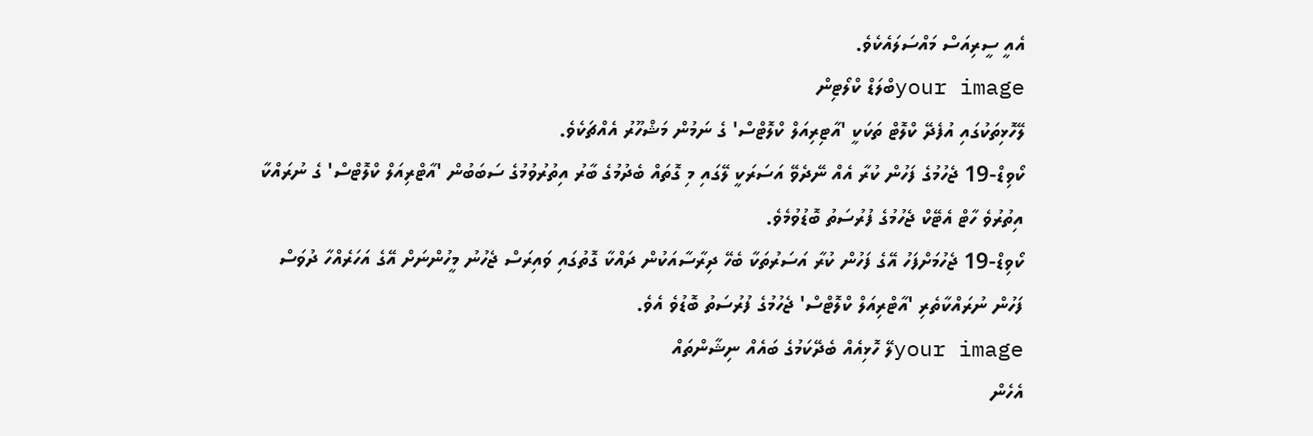އެއީ ސީރިއަސް މައްސަލައެކެވެ.
your imageބްލަޑް ކްލޯޓިން
ލޭހޮޅިތަކުގައި އުފެދޭ ކްލޮޓް ތަކަކީ 'އާޓިރިއަލް ކްލޮޓްސް' ގެ ނަމުން މަޝްހޫރު އެއްޗަކެވެ.
ކޯވިޑް-19 ޖެހުމުގެ ފަހުން ކުރާ އެއް ނޭދެވޭ އަސަރަކީ ލޭގައި މި ގޮތައް ބެދުމުގެ ބާރު އިތުރުވުމުގެ ސަބަބުން 'އާޓްރިއަލް ކްލޮޓްސް' ގެ ނުރައްކާ އިތުރުވެ ހާޓް އެޓޭކް ޖެހުމުގެ ފުރުސަތު ބޮޑުވުމެވެ.
ކޯވިޑް-19 ޖެހުމަށްފަހު އޭގެ ފަހުން ކުރާ އަސަރުތަކާ ބެހޭ ދިރާސާއަކުން ދައްކާ ގޮތުގައި ވައިރަސް ޖެހުނު މީހުންނަށް އޭގެ އަހަރެއްހާ ދުވަސް ފަހުން ނުރައްކާތެރި 'އާޓްރިއަލް ކްލޮޓްސް' ޖެހުމުގެ ފުރުސަތު ބޮޑުވެ އެވެ.
your imageލޭ ހޮޅިއެއް ބެދޭކަމުގެ ބައެއް ނިޝާންތައް
އެހެން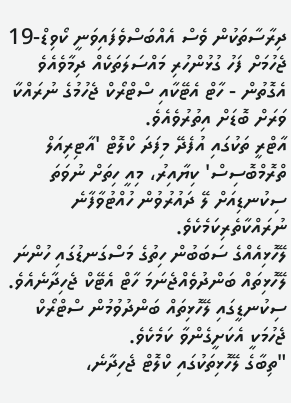ދިރާސާތަކުން ވެސް އެއްބަސްވެފައިވަނީ ކޯވިޑް-19 ޖެހުމަށް ފަހު ގުޅުންހުރި މައްސަލަތަކެއް ދިމާވެއެވެ އެގޮތުން - ހާޓް އެޓޭކާއި ސްޓްރޯކް ޖެހުމުގެ ނުރައްކާ ވަރަށް ބޮޑަށް އިތުރުވެއެވެ.
އާޓްރީ ތަކުގައި އުފެދޭ މިފަދަ ކްލޮޓް 'އާޓިރިއަލް ތްރޮމްބޮސިސް' ކިޔާއިރު، މިއީ ހިތަށް ނުވަތަ ސިކުނޑިއަށް ލޭ ދައުރުވުން ހުއްޓުވާފާނެ ނުރައްކާތެރިކަމެކެވެ.
ލޭހޮޅިއެއްގެ ސަބަބުން ހިތުގެ މަސްގަނޑުގައި ހުންނަ ލޭހޮޅިތައް ބަންދުވެއްޖެނަމަ ހާޓް އެޓޭކް ޖެހިދާނެއެވެ. ސިކުނޑީގައި ލޭހޮޅިތައް ބަންދުވުމުން ސްޓްރޯކް ޖެހުމަކީ އެކަށީގެންވާ ކަމެކެވެ.
"ތިބާގެ ލޭހޮޅިތަކުގައި ކްލޮޓް ޖެހިދާނެ،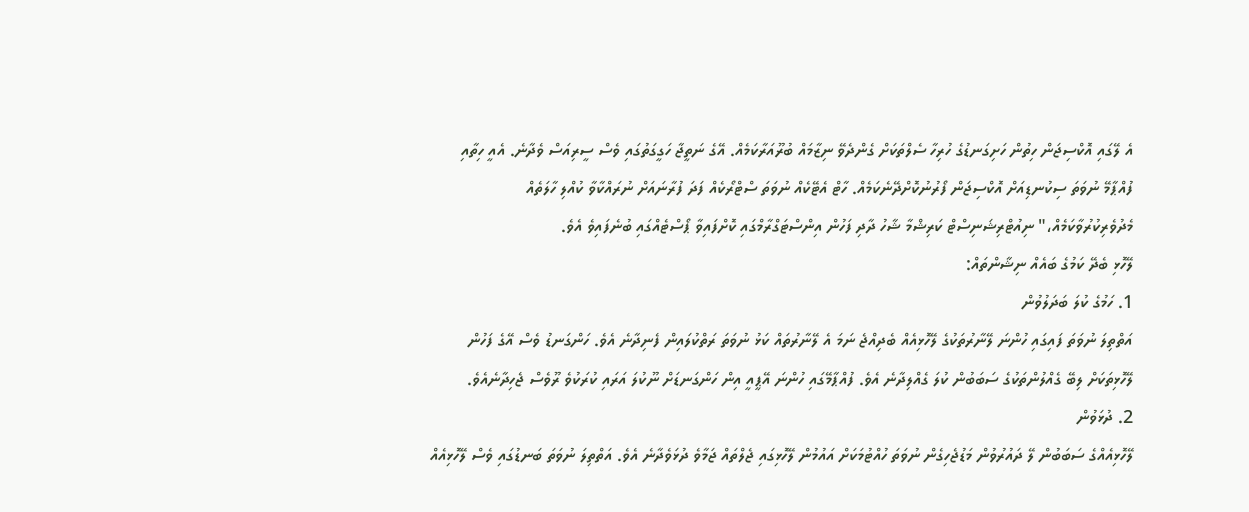އެ ލޭގައި އޮކްސިޖަން ހިތުން ހަށިގަނޑުގެ ހުރިހާ ސެލްތަކަށް ގެންދެވޭ ނިޒާމައް ބުރޫއަރާކަމެއް. އޭގެ ނަތީޖާ ހަގީގަތުގައި ވެސް ސީރިއަސް ވެދާނެ. އެއީ ހިތާއި ފުއްޕާމޭ ނުވަތަ ސިކުނޑިއަށް އޮކްސިޖަން ފޯރުނުކޮށްދޭނެކަމެއް. ހާޓް އެޓޭކެއް ނުވަތަ ސްޓްރޯކެއް ފަދަ ފުރާނައަށް ނުރައްކާވާ ކުއްލި ހާލަތެއް މެދުވެރިކުރުވާކަމެއް،" ނިއުޓްރިޝަނިސްޓް ކަރިޝްމާ ޝާހު ދާދި ފަހުން އިންސްޓަގްރާމްގައި ކޮށްފައިވާ ޕޯސްޓެއްގައި ބުނެފައިވެ އެވެ.
ލޭހޮޅި ބެދޭ ކަމުގެ ބައެއް ނިޝާންތައް:
1. ހަމުގެ ކުލަ ބަދަލުވުން
އަތްތިލަ ނުވަތަ ފައިގައި ހުންނަ ލޭނާރުތަކުގެ ލޭހޮޅިއެއް ބެދިއްޖެ ނަމަ އެ ލޭނާރުތައް ކަޅު ނުވަތަ ރަތްކުލައިން ފެނިދާނެ އެވެ. ހަންގަނޑު ވެސް އޭގެ ފަހުން ލޭހޮޅިތަކަށް ލިބޭ ގެއްލުންތަކުގެ ސަބަބުން ކުލަ ގެއްލިދާނެ އެވެ. ފުއްޕާމޭގައި ހުންނަ އޭޕީއީ އިން ހަންގަނޑަށް ނޫކުލަ އަރައި ކުރަކުވެ ރޫވެސް ޖެހިދާނެއެވެ.
2. ދުޅަވުން
ލޭހޮޅިއެއްގެ ސަބަބުން ލޭ ދައުރުވުން މަޑުޖެހިގެން ނުވަތަ ހުއްޓުމަކަށް އައުމުން ލޭހޮޅިގައި ޖެލްތައް ޖަމާވެ ދުޅަވެދާނެ އެވެ. އަތްތިލަ ނުވަތަ ބަނޑުގައި ވެސް ލޭހޮޅިއެއް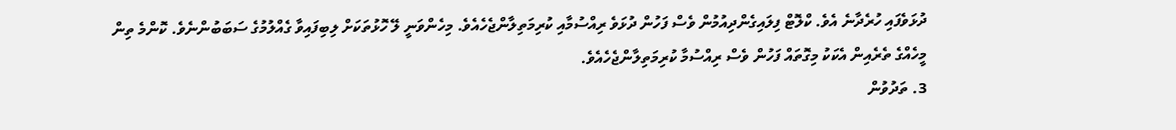ދުޅަވެފައި ހުރެދާނެ އެވެ. ކްލޮޓް ފިލައިގެންދިއުމުން ވެސް ފަހުން ދުޅަވެ ރިއްސުމާއި ކުރިމަތިލާންޖެހެއެވެ. މިހެންވަނީ ލޭ ހޮޅުތަކަށް ލިބިފައިވާ ގެއްލުމުގެ ސަބަބުންނެވެ. ކޮންމެ ތިން މީހެއްގެ ތެރެއިން އެކަކު މިގޮތައް ފަހުން ވެސް ރިއްސުމާ ކުރިމަތިލާންޖެހެއެވެ.
3. ތަދުވުން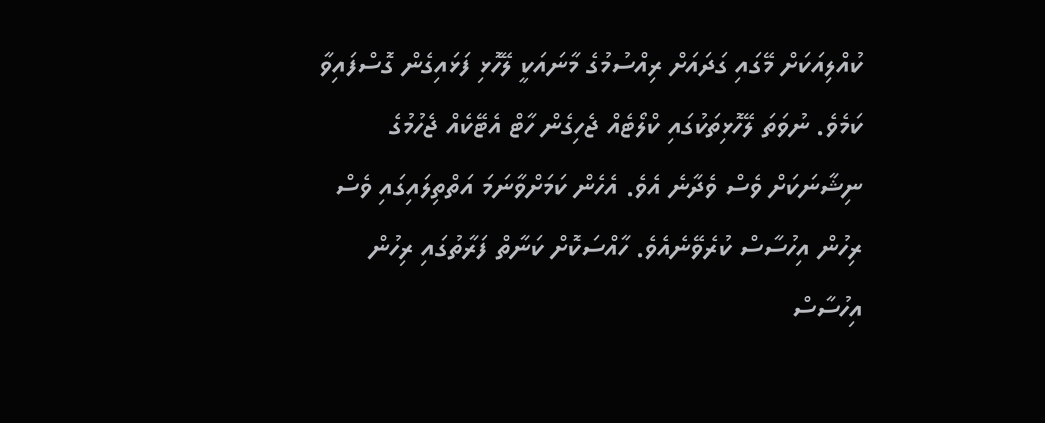ކުއްލިއަކަށް މޭގައި ގަދައަށް ރިއްސުމުގެ މާނައަކީ ލޭހޮޅި ފަޅައިގެން ގޮސްފައިވާ ކަމެވެ. ނުވަތަ ލޭހޮޅިތަކުގައި ކްލޯޓެއް ޖެހިގެން ހާޓް އެޓޭކެއް ޖެހުމުގެ ނިޝާނަކަށް ވެސް ވެދާނެ އެވެ. އެހެން ކަމަށްވާނަމަ އަތްތިލައިގައި ވެސް ރިހުން އިހުސާސް ކުރެވޭނެއެވެ. ހާއްސަކޮށް ކަނާތް ފަރާތުގައި ރިހުން އިހުސާސް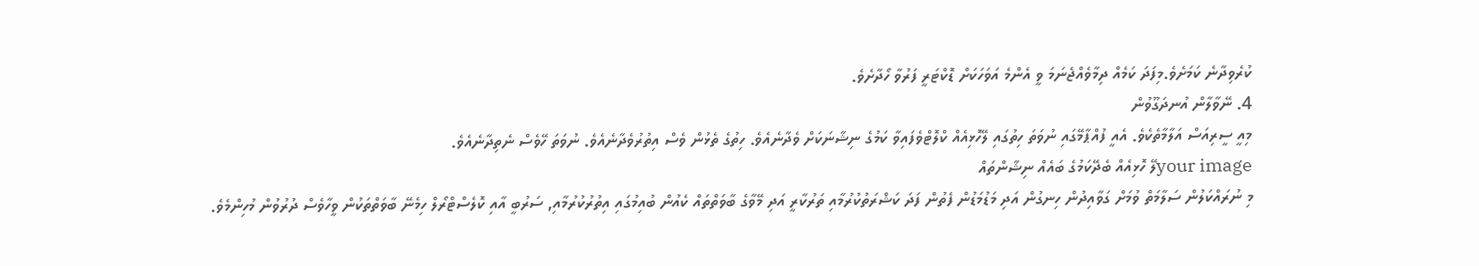ކުރެވިދާނެ ކަމަށެވެ.މިފަދަ ކަމެއް ދިމާވެއްޖެނަމަ ވީ އެންމެ އަވަހަކަށް ޑޮކްޓަރީ ފަރުވާ ހޯދާށެވެ.
4. ނޭވާލާން އުނދަގޫވުން
މިއީ ސީރިއަސް އަލާމާތެކެވެ. އެއީ ފުއްޕާމޭގައި ނުވަތަ ހިތުގައި ލޭހޮޅިއެއް ކްލޮޓްވެފައިވާ ކަމުގެ ނިޝާނަކަށް ވެދާނެއެވެ. ހިތުގެ ތެޅުން ވެސް އިތުރުވެދާނެއެވެ. ނުވަތަ ހޭވެސް ނެތިދާނެއެވެ.
your imageލޭ ހޮޅިއެއް ބެދޭކަމުގެ ބައެއް ނިޝާންތައް
މި ނުރައްކަލުން ސަލާމަތް ވުމަށް ގަވާއިދުން ހިނގުން އަދި މަޑުމަޑުން ފެތުން ފަދަ ކަޝްރަތުކުރުމާއި ތަރުކާރީ އަދި މޭވާގެ ބާވަތްތައް ކެއުން ބުއިމުގައި އިތުރުކުރުމާއި, ސަރުބީ އާއި ކޮލެސްޓްރޯލް ހިމެނޭ ބާވަތްތަކުން ވީހާވެސް ދުރުވުން މުހިންމެވެ.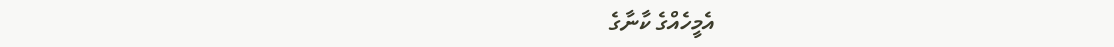އެމީހެއްގެ ކާނާގެ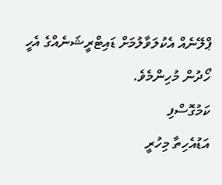ޕްލޭނެއް އެކުލަވާލުމަށް ޑައިޓްރީޝަނެއްގެ އެހީ ހޯދުން މުހިންމެވެ.
ކަމުގޮސްފި
އަޑުއެހިތާ މިހުރީ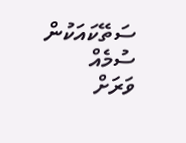ސަތޭކައަކުން ސުމެއް
ވަރަށް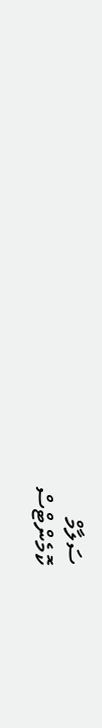ސަލާމް
ކޮމެންޓްސް